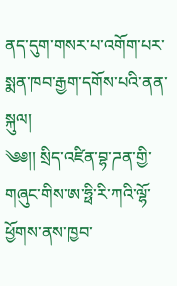ནད་དུག་གསར་པ་འགོག་པར་སྨན་ཁབ་རྒྱག་དགོས་པའི་ནན་སྐུལ།
༄༅།། སྲིད་འཛིན་བྷ་ཌན་གྱི་གཞུང་གིས་ཨ་ཧྥི་རི་ཀའི་ལྷོ་ཕྱོགས་ནས་ཁྱབ་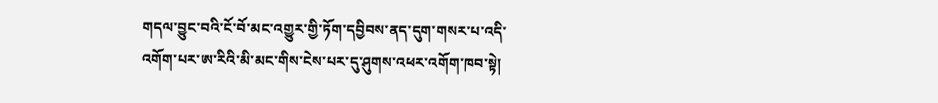གདལ་བྱུང་བའི་ངོ་བོ་མང་འགྱུར་གྱི་ཏོག་དབྱིབས་ནད་དུག་གསར་པ་འདི་འགོག་པར་ཨ་རིའི་མི་མང་གིས་ངེས་པར་དུ་ཤུགས་འཕར་འགོག་ཁབ་སྟེ།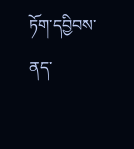ཏོག་དབྱིབས་ནད་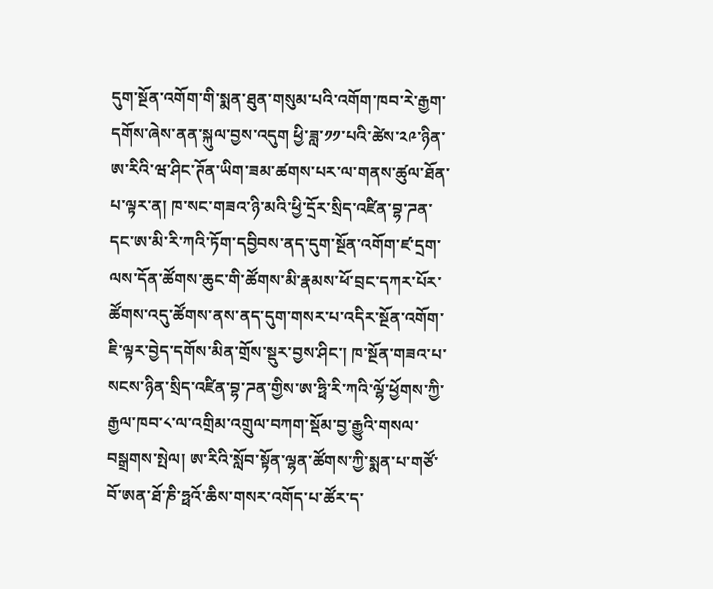དུག་སྔོན་འགོག་གི་སྨན་ཐུན་གསུམ་པའི་འགོག་ཁབ་རེ་རྒྱག་དགོས་ཞེས་ནན་སྐུལ་བྱས་འདུག ཕྱི་ཟླ་༡༡་པའི་ཚེས་༢༩་ཉིན་ཨ་རིའི་ཝ་ཤིང་ཊོན་ཡིག་ཟམ་ཚགས་པར་ལ་གནས་ཚུལ་ཐོན་པ་ལྟར་ན། ཁ་སང་གཟའ་ཉི་མའི་ཕྱི་དྲོར་སྲིད་འཛིན་བྷ་ཌན་དང་ཨ་མི་རི་ཀའི་ཏོག་དབྱིབས་ནད་དུག་སྔོན་འགོག་ཛ་དྲག་ལས་དོན་ཚོགས་ཆུང་གི་ཚོགས་མི་རྣམས་ཕོ་བྲང་དཀར་པོར་ཚོགས་འདུ་ཚོགས་ནས་ནད་དུག་གསར་པ་འདིར་སྔོན་འགོག་ཇི་ལྟར་བྱེད་དགོས་མིན་གྲོས་སྡུར་བྱས་ཤིང་། ཁ་སྔོན་གཟའ་པ་སངས་ཉིན་སྲིད་འཛིན་བྷ་ཌན་གྱིས་ཨ་ཧྥི་རི་ཀའི་ལྷོ་ཕྱོགས་ཀྱི་རྒྱལ་ཁབ་༨་ལ་འགྲིམ་འགྲུལ་བཀག་སྡོམ་བྱ་རྒྱུའི་གསལ་བསྒྲགས་སྤེལ། ཨ་རིའི་སློབ་སྟོན་ལྷན་ཚོགས་ཀྱི་སྨན་པ་གཙོ་བོ་ཨན་ཐོ་ཎི་ཧྥའོ་ཆིས་གསར་འགོད་པ་ཚོར་ད་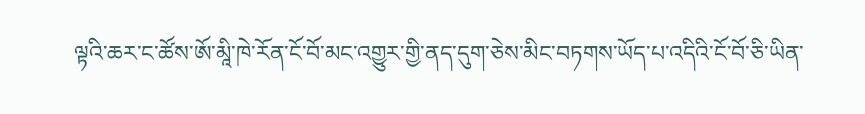ལྟའི་ཆར་ང་ཚོས་ཨོ་མཱི་ཁེ་རོན་ངོ་བོ་མང་འགྱུར་གྱི་ནད་དུག་ཅེས་མིང་བཏགས་ཡོད་པ་འདིའི་ངོ་བོ་ཅི་ཡིན་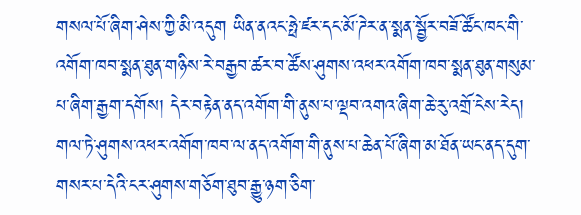གསལ་པོ་ཞིག་ཤེས་ཀྱི་མི་འདུག ཡིན་ནའང་ཧྥེ་ཛར་དང་མོ་ཌེར་ན་སྨན་སྦྱོར་བཟོ་ཚོང་ཁང་གི་འགོག་ཁབ་སྨན་ཐུན་གཉིས་རེ་བརྒྱབ་ཚར་བ་ཚོས་ཤུགས་འཕར་འགོག་ཁབ་སྨན་ཐུན་གསུམ་པ་ཞིག་རྒྱག་དགོས། དེར་བརྟེན་ནད་འགོག་གི་ནུས་པ་ལྡབ་འགའ་ཞིག་ཆེ་རུ་འགྲོ་ངེས་རེད། གལ་ཏེ་ཤུགས་འཕར་འགོག་ཁབ་ལ་ནད་འགོག་གི་ནུས་པ་ཆེན་པོ་ཞིག་མ་ཐོན་ཡང་ནད་དུག་གསར་པ་དེའི་ངར་ཤུགས་གཅོག་ཐུབ་རྒྱུ་ཉག་ཅིག་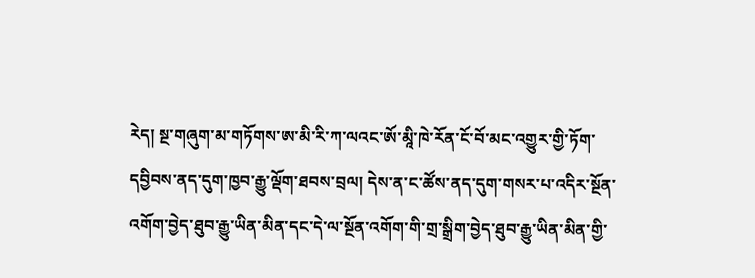རེད། སྔ་གཞུག་མ་གཏོགས་ཨ་མི་རི་ཀ་ལའང་ཨོ་མཱི་ཁེ་རོན་ངོ་བོ་མང་འགྱུར་གྱི་ཏོག་དབྱིབས་ནད་དུག་ཁྱབ་རྒྱུ་ལྡོག་ཐབས་བྲལ། དེས་ན་ང་ཚོས་ནད་དུག་གསར་པ་འདིར་སྔོན་འགོག་བྱེད་ཐུབ་རྒྱུ་ཡིན་མིན་དང་དེ་ལ་སྔོན་འགོག་གི་གྲ་སྒྲིག་བྱེད་ཐུབ་རྒྱུ་ཡིན་མིན་གྱི་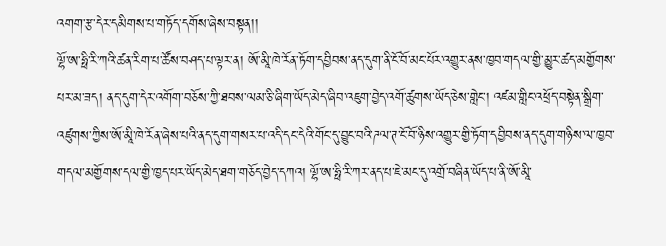འགག་རྩ་དེར་དམིགས་པ་གཏོད་དགོས་ཞེས་བསྟན།།
ལྷོ་ཨ་ཧྥི་རི་ཀའི་ཚན་རིག་པ་ཚོས་བཤད་པ་ལྟར་ན། ཨོ་མཱི་ཁེ་རོན་ཏོག་དབྱིབས་ནད་དུག་ནི་ངོ་བོ་མང་པོར་འགྱུར་ནས་ཁྱབ་གདལ་གྱི་མྱུར་ཚད་མགྱོགས་པར་མ་ཟད། ནད་དུག་དེར་འགོག་བཅོས་ཀྱི་ཐབས་ལམ་ཅི་ཞིག་ཡོད་མེད་ཞིབ་འཇུག་བྱེད་འགོ་ཚུགས་ཡོད་ཅེས་གླེང་། འཛམ་གླིང་འཕྲོད་བསྟེན་སྒྲིག་འཛུགས་ཀྱིས་ཨོ་མཱི་ཁེ་རོན་ཞེས་པའི་ནད་དུག་གསར་པ་འདི་དང་དེའི་གོང་དུ་བྱུང་བའི་ཌལ་ཊ་ངོ་བོ་ཉིས་འགྱུར་གྱི་ཏོག་དབྱིབས་ནད་དུག་གཉིས་ལ་ཁྱབ་གདལ་མགྱོགས་དལ་གྱི་ཁྱད་པར་ཡོད་མེད་ཐག་གཅོད་བྱེད་དཀའ། ལྷོ་ཨ་ཧྥི་རི་ཀར་ནད་པ་ཇེ་མང་དུ་འགྲོ་བཞིན་ཡོད་པ་ནི་ཨོ་མཱི་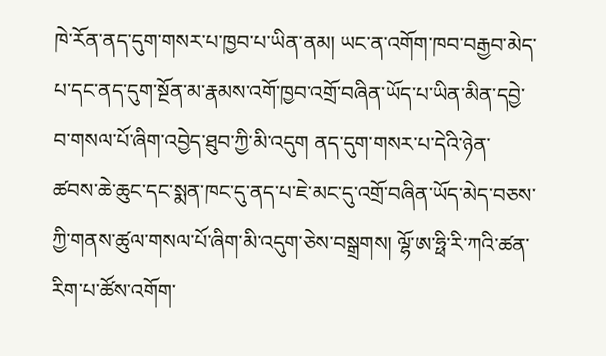ཁེ་རོན་ནད་དུག་གསར་པ་ཁྱབ་པ་ཡིན་ནམ། ཡང་ན་འགོག་ཁབ་བརྒྱབ་མེད་པ་དང་ནད་དུག་སྔོན་མ་རྣམས་འགོ་ཁྱབ་འགྲོ་བཞིན་ཡོད་པ་ཡིན་མིན་དབྱེ་བ་གསལ་པོ་ཞིག་འབྱེད་ཐུབ་ཀྱི་མི་འདུག ནད་དུག་གསར་པ་དེའི་ཉེན་ཚབས་ཆེ་ཆུང་དང་སྨན་ཁང་དུ་ནད་པ་ཇེ་མང་དུ་འགྲོ་བཞིན་ཡོད་མེད་བཅས་ཀྱི་གནས་ཚུལ་གསལ་པོ་ཞིག་མི་འདུག་ཅེས་བསྒྲགས། ལྷོ་ཨ་ཧྥི་རི་ཀའི་ཚན་རིག་པ་ཚོས་འགོག་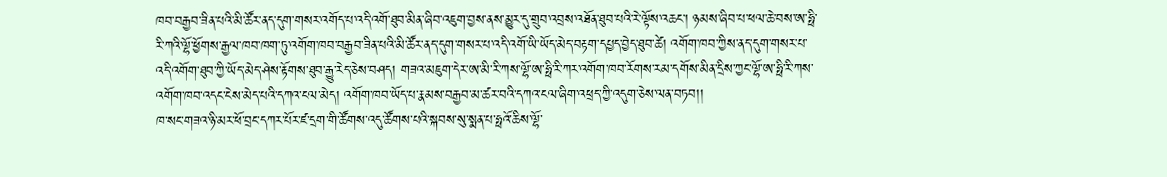ཁབ་བརྒྱབ་ཟིན་པའི་མི་ཚོར་ནད་དུག་གསར་འགོད་པ་འདི་འགོ་ཐུབ་མིན་ཞིབ་འཇུག་བྱས་ནས་མྱུར་དུ་གྲུབ་འབྲས་འཐོན་ཐུབ་པའི་རེ་ལྟོས་འཆང་། ཉམས་ཞིབ་པ་ཕལ་ཆེ་བས་ཨ་ཧྥི་རི་ཀའི་ལྷོ་ཕྱོགས་རྒྱལ་ཁབ་ཁག་ཏུ་འགོག་ཁབ་བརྒྱབ་ཟིན་པའི་མི་ཚོར་ནད་དུག་གསར་པ་འདི་འགོ་ཡི་ཡོད་མེད་བརྟག་དཔྱད་བྱེད་ཐུབ་ཚེ། འགོག་ཁབ་ཀྱིས་ནད་དུག་གསར་པ་འདི་འགོག་ཐུབ་ཀྱི་ཡོད་མེད་ཤེས་རྟོགས་ཐུབ་རྒྱུ་རེད་ཅེས་བཤད། གཟའ་མཇུག་དེར་ཨ་མི་རི་ཀས་ལྷོ་ཨ་ཧྥི་རི་ཀར་འགོག་ཁབ་རོགས་རམ་དགོས་མིན་དྲིས་ཀྱང་ལྷོ་ཨ་ཧྥི་རི་ཀས་འགོག་ཁབ་འདང་ངེས་མེད་པའི་དཀའ་ངལ་མེད། འགོག་ཁབ་ཡོད་པ་རྣམས་བརྒྱབ་མ་ཚར་བའི་དཀའ་ངལ་ཞིག་འཕྲད་ཀྱི་འདུག་ཅེས་ལན་བཏབ།།
ཁ་སང་གཟའ་ཉི་མར་ཕོ་བྲང་དཀར་པོར་ཛ་དྲག་གི་ཚོགས་འདུ་ཚོགས་པའི་སྐབས་སུ་སྨན་པ་ཧྥའོ་ཆིས་ལྷོ་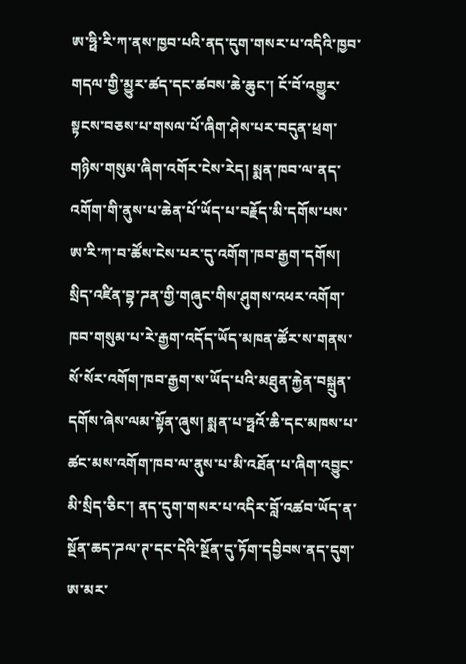ཨ་ཧྥི་རི་ཀ་ནས་ཁྱབ་པའི་ནད་དུག་གསར་པ་འདིའི་ཁྱབ་གདལ་གྱི་མྱུར་ཚད་དང་ཚབས་ཆེ་ཆུང་། ངོ་བོ་འགྱུར་སྟངས་བཅས་པ་གསལ་པོ་ཞིག་ཤེས་པར་བདུན་ཕྲག་གཉིས་གསུམ་ཞིག་འགོར་ངེས་རེད། སྨན་ཁབ་ལ་ནད་འགོག་གི་ནུས་པ་ཆེན་པོ་ཡོད་པ་བརྗོད་མི་དགོས་པས་ཨ་རི་ཀ་བ་ཚོས་ངེས་པར་དུ་འགོག་ཁབ་རྒྱག་དགོས། སྲིད་འཛིན་བྷ་ཌན་གྱི་གཞུང་གིས་ཤུགས་འཕར་འགོག་ཁབ་གསུམ་པ་རེ་རྒྱག་འདོད་ཡོད་མཁན་ཚོར་ས་གནས་སོ་སོར་འགོག་ཁབ་རྒྱག་ས་ཡོད་པའི་མཐུན་རྐྱེན་བསྐྲུན་དགོས་ཞེས་ལམ་སྟོན་ཞུས། སྨན་པ་ཧྥའོ་ཆི་དང་མཁས་པ་ཚང་མས་འགོག་ཁབ་ལ་ནུས་པ་མི་འཐོན་པ་ཞིག་འབྱུང་མི་སྲིད་ཅིང་། ནད་དུག་གསར་པ་འདིར་བློ་འཚབ་ཡོད་ན་སྔོན་ཆད་ཌལ་ཊ་དང་དེའི་སྔོན་དུ་ཏོག་དབྱིབས་ནད་དུག་ཨ་མར་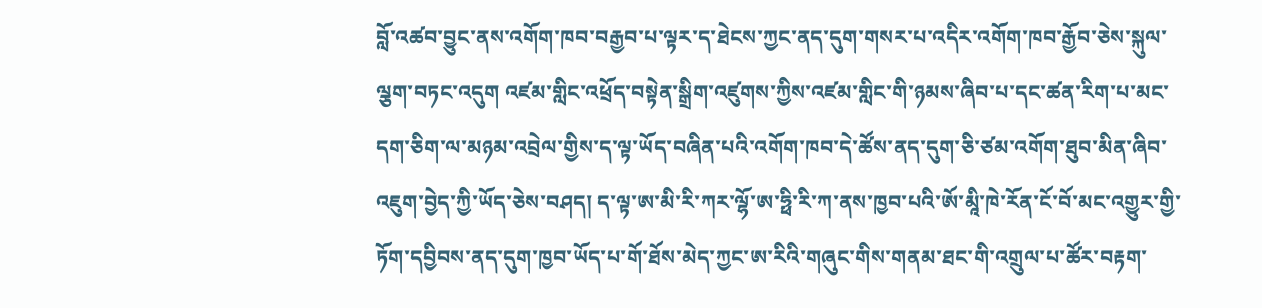བློ་འཚབ་བྱུང་ནས་འགོག་ཁབ་བརྒྱབ་པ་ལྟར་ད་ཐེངས་ཀྱང་ནད་དུག་གསར་པ་འདིར་འགོག་ཁབ་རྒྱོབ་ཅེས་སྐུལ་ལྕག་བཏང་འདུག འཛམ་གླིང་འཕྲོད་བསྟེན་སྒྲིག་འཛུགས་ཀྱིས་འཛམ་གླིང་གི་ཉམས་ཞིབ་པ་དང་ཚན་རིག་པ་མང་དག་ཅིག་ལ་མཉམ་འབྲེལ་གྱིས་ད་ལྟ་ཡོད་བཞིན་པའི་འགོག་ཁབ་དེ་ཚོས་ནད་དུག་ཅི་ཙམ་འགོག་ཐུབ་མིན་ཞིབ་འཇུག་བྱེད་ཀྱི་ཡོད་ཅེས་བཤད། ད་ལྟ་ཨ་མི་རི་ཀར་ལྷོ་ཨ་ཧྥི་རི་ཀ་ནས་ཁྱབ་པའི་ཨོ་མཱི་ཁེ་རོན་ངོ་བོ་མང་འགྱུར་གྱི་ཏོག་དབྱིབས་ནད་དུག་ཁྱབ་ཡོད་པ་གོ་ཐོས་མེད་ཀྱང་ཨ་རིའི་གཞུང་གིས་གནམ་ཐང་གི་འགྲུལ་པ་ཚོར་བརྟག་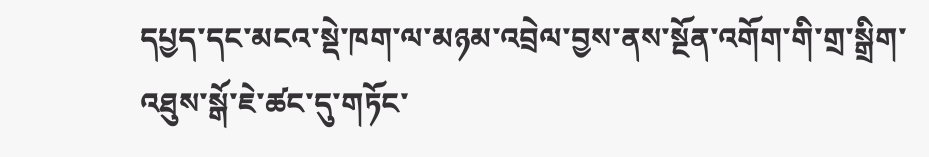དཔྱད་དང་མངའ་སྡེ་ཁག་ལ་མཉམ་འབྲེལ་བྱས་ནས་སྔོན་འགོག་གི་གྲ་སྒྲིག་འཐུས་སྒོ་ཇེ་ཚང་དུ་གཏོང་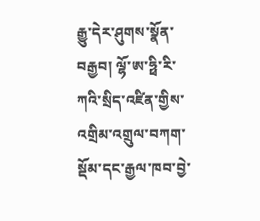རྒྱུ་དེར་ཤུགས་སྣོན་བརྒྱབ། ལྷོ་ཨ་ཧྥི་རི་ཀའི་སྲིད་འཛིན་གྱིས་འགྲིམ་འགྲུལ་བཀག་སྡོམ་དང་རྒྱལ་ཁབ་བྱེ་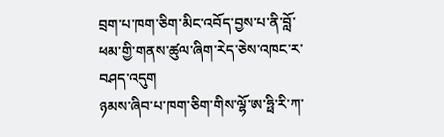བྲག་པ་ཁག་ཅིག་མིང་འབོད་བྱས་པ་ནི་བློ་ཕམ་གྱི་གནས་ཚུལ་ཞིག་རེད་ཅེས་འཁང་ར་བཤད་འདུག
ཉམས་ཞིབ་པ་ཁག་ཅིག་གིས་ལྷོ་ཨ་ཧྥི་རི་ཀ་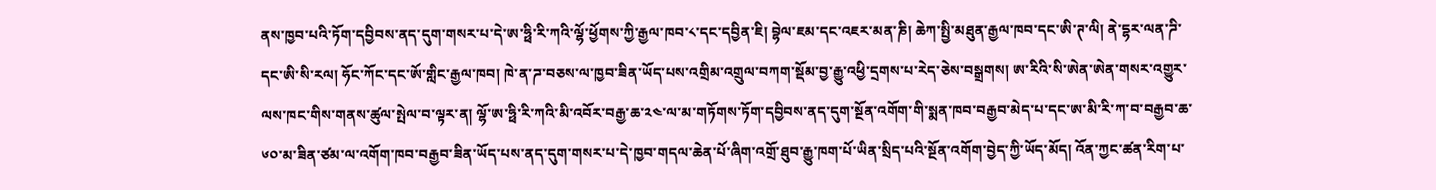ནས་ཁྱབ་པའི་ཏོག་དབྱིབས་ནད་དུག་གསར་པ་དེ་ཨ་ཧྥི་རི་ཀའི་ལྷོ་ཕྱོགས་ཀྱི་རྒྱལ་ཁབ་༨་དང་དབྱིན་ཇི། བྷེལ་ཇམ་དང་འཇར་མན་ཎི། ཆེཀ་སྤྱི་མཐུན་རྒྱལ་ཁབ་དང་ཨི་ཊ་ལི། ནེ་དྷར་ལན་ཌི་དང་ཨི་སི་རལ། ཧོང་ཀོང་དང་ཨོ་གླིང་རྒྱལ་ཁབ། ཁེ་ན་ཌ་བཅས་ལ་ཁྱབ་ཟིན་ཡོད་པས་འགྲིམ་འགྲུལ་བཀག་སྡོམ་བྱ་རྒྱུ་འཕྱི་དྲགས་པ་རེད་ཅེས་བསྒྲགས། ཨ་རིའི་སི་ཨེན་ཨེན་གསར་འགྱུར་ལས་ཁང་གིས་གནས་ཚུལ་སྤེལ་བ་ལྟར་ན། ལྷོ་ཨ་ཧྥི་རི་ཀའི་མི་འབོར་བརྒྱ་ཆ་༢༤་ལ་མ་གཏོགས་ཏོག་དབྱིབས་ནད་དུག་སྔོན་འགོག་གི་སྨན་ཁབ་བརྒྱབ་མེད་པ་དང་ཨ་མི་རི་ཀ་བ་བརྒྱབ་ཆ་༦༠་མ་ཟིན་ཙམ་ལ་འགོག་ཁབ་བརྒྱབ་ཟིན་ཡོད་པས་ནད་དུག་གསར་པ་དེ་ཁྱབ་གདལ་ཆེན་པོ་ཞིག་འགྲོ་ཐུབ་རྒྱུ་ཁག་པོ་ཡིན་སྲིད་པའི་སྔོན་འགོག་བྱེད་ཀྱི་ཡོད་མོད། འོན་ཀྱང་ཚན་རིག་པ་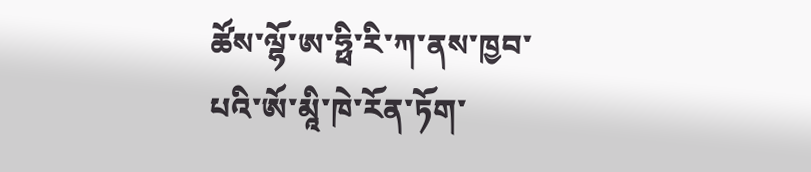ཚོས་ལྷོ་ཨ་ཧྥི་རི་ཀ་ནས་ཁྱབ་པའི་ཨོ་མཱི་ཁེ་རོན་ཏོག་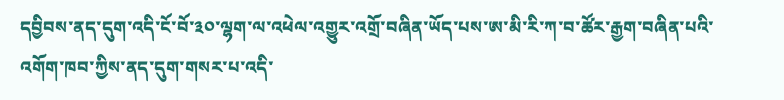དབྱིབས་ནད་དུག་འདི་ངོ་བོ་༣༠་ལྷག་ལ་འཕེལ་འགྱུར་འགྲོ་བཞིན་ཡོད་པས་ཨ་མི་རི་ཀ་བ་ཚོར་རྒྱག་བཞིན་པའི་འགོག་ཁབ་ཀྱིས་ནད་དུག་གསར་པ་འདི་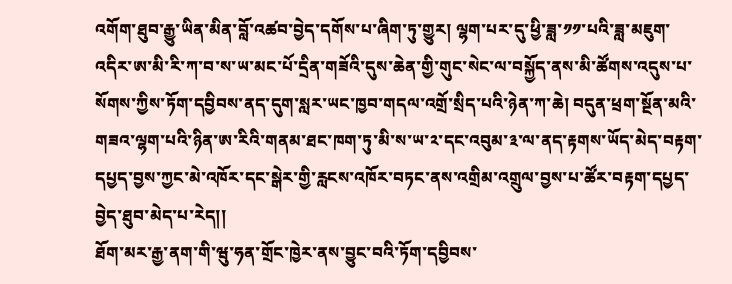འགོག་ཐུབ་རྒྱུ་ཡིན་མིན་བློ་འཚབ་བྱེད་དགོས་པ་ཞིག་ཏུ་གྱུར། ལྷག་པར་དུ་ཕྱི་ཟླ་༡༡་པའི་ཟླ་མཇུག་འདིར་ཨ་མི་རི་ཀ་བ་ས་ཡ་མང་པོ་དྲིན་གཟོའི་དུས་ཆེན་གྱི་གུང་སེང་ལ་བསྐྱོད་ནས་མི་ཚོགས་འདུས་པ་སོགས་ཀྱིས་ཏོག་དབྱིབས་ནད་དུག་སླར་ཡང་ཁྱབ་གདལ་འགྲོ་སྲིད་པའི་ཉེན་ཀ་ཆེ། བདུན་ཕྲག་སྔོན་མའི་གཟའ་ལྷག་པའི་ཉིན་ཨ་རིའི་གནམ་ཐང་ཁག་ཏུ་མི་ས་ཡ་༢་དང་འབུམ་༣་ལ་ནད་རྟགས་ཡོད་མེད་བརྟག་དཔྱད་བྱས་ཀྱང་མེ་འཁོར་དང་སྒེར་གྱི་རླངས་འཁོར་བཏང་ནས་འགྲིམ་འགྲུལ་བྱས་པ་ཚོར་བརྟག་དཔྱད་བྱེད་ཐུབ་མེད་པ་རེད།།
ཐོག་མར་རྒྱ་ནག་གི་ཝུ་ཧན་གྲོང་ཁྱེར་ནས་བྱུང་བའི་ཏོག་དབྱིབས་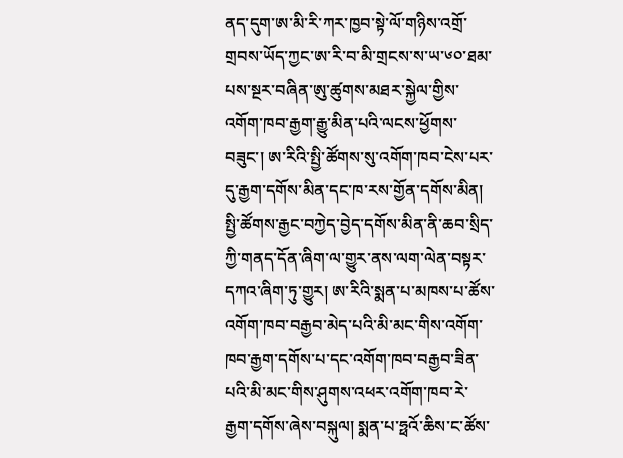ནད་དུག་ཨ་མི་རི་ཀར་ཁྱབ་སྟེ་ལོ་གཉིས་འགྲོ་གྲབས་ཡོད་ཀྱང་ཨ་རི་བ་མི་གྲངས་ས་ཡ་༦༠་ཐམ་པས་སྔར་བཞིན་ཨུ་ཚུགས་མཐར་སྐྱེལ་གྱིས་འགོག་ཁབ་རྒྱག་རྒྱུ་མིན་པའི་ལངས་ཕྱོགས་བཟུང་། ཨ་རིའི་སྤྱི་ཚོགས་སུ་འགོག་ཁབ་ངེས་པར་དུ་རྒྱག་དགོས་མིན་དང་ཁ་རས་གྱོན་དགོས་མིན། སྤྱི་ཚོགས་རྒྱང་བཀྱེད་བྱེད་དགོས་མིན་ནི་ཆབ་སྲིད་ཀྱི་གནད་དོན་ཞིག་ལ་གྱུར་ནས་ལག་ལེན་བསྟར་དཀའ་ཞིག་ཏུ་གྱུར། ཨ་རིའི་སྨན་པ་མཁས་པ་ཚོས་འགོག་ཁབ་བརྒྱབ་མེད་པའི་མི་མང་གིས་འགོག་ཁབ་རྒྱག་དགོས་པ་དང་འགོག་ཁབ་བརྒྱབ་ཟིན་པའི་མི་མང་གིས་ཤུགས་འཕར་འགོག་ཁབ་རེ་རྒྱག་དགོས་ཞེས་བསྐུལ། སྨན་པ་ཧྥའོ་ཆིས་ང་ཚོས་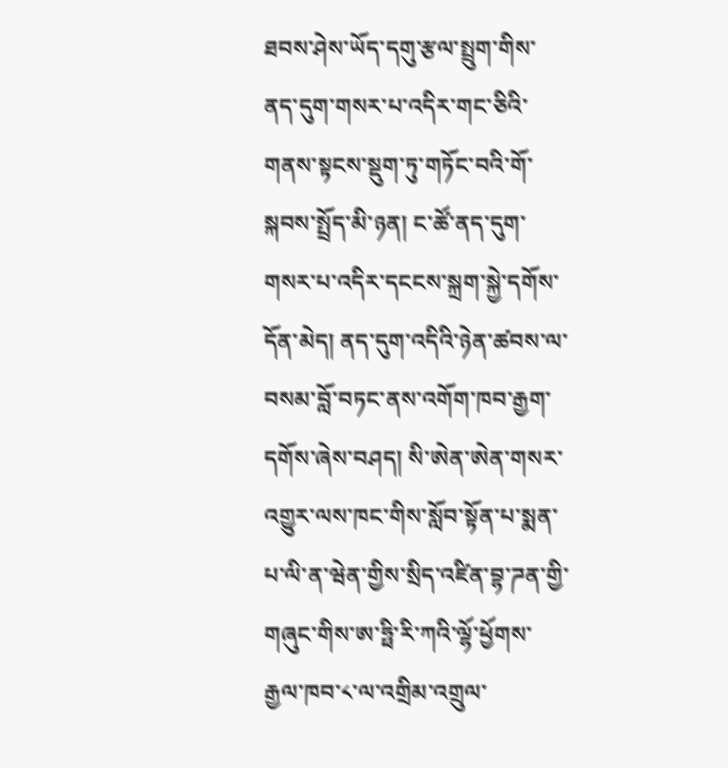ཐབས་ཤེས་ཡོད་དགུ་རྩལ་སྤྲུག་གིས་ནད་དུག་གསར་པ་འདིར་གང་ཅིའི་གནས་སྟངས་སྡུག་ཏུ་གཏོང་བའི་གོ་སྐབས་སྤྲོད་མི་ཉན། ང་ཚོ་ནད་དུག་གསར་པ་འདིར་དངངས་སྐྲག་སྐྱེ་དགོས་དོན་མེད། ནད་དུག་འདིའི་ཉེན་ཚབས་ལ་བསམ་བློ་བཏང་ནས་འགོག་ཁབ་རྒྱག་དགོས་ཞེས་བཤད། སི་ཨེན་ཨེན་གསར་འགྱུར་ལས་ཁང་གིས་སློབ་སྟོན་པ་སྨན་པ་ལི་ན་ཝེན་གྱིས་སྲིད་འཛིན་བྷ་ཌན་གྱི་གཞུང་གིས་ཨ་ཧྥི་རི་ཀའི་ལྷོ་ཕྱོགས་རྒྱལ་ཁབ་༨་ལ་འགྲིམ་འགྲུལ་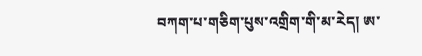བཀག་པ་གཅིག་པུས་འགྲིག་གི་མ་རེད། ཨ་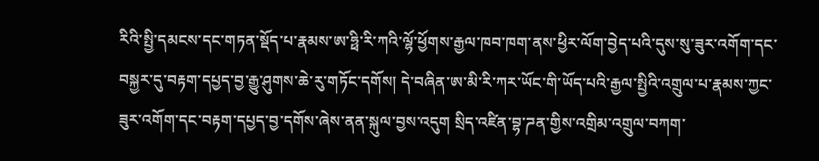རིའི་སྤྱི་དམངས་དང་གཏན་སྡོད་པ་རྣམས་ཨ་ཧྥི་རི་ཀའི་ལྷོ་ཕྱོགས་རྒྱལ་ཁབ་ཁག་ནས་ཕྱིར་ལོག་བྱེད་པའི་དུས་སུ་ཟུར་འགོག་དང་བསྐྱར་དུ་བརྟག་དཔྱད་བྱ་རྒྱུ་ཤུགས་ཆེ་རུ་གཏོང་དགོས། དེ་བཞིན་ཨ་མི་རི་ཀར་ཡོང་གི་ཡོད་པའི་རྒྱལ་སྤྱིའི་འགྲུལ་པ་རྣམས་ཀྱང་ཟུར་འགོག་དང་བརྟག་དཔྱད་བྱ་དགོས་ཞེས་ནན་སྐུལ་བྱས་འདུག སྲིད་འཛིན་བྷ་ཌན་གྱིས་འགྲིམ་འགྲུལ་བཀག་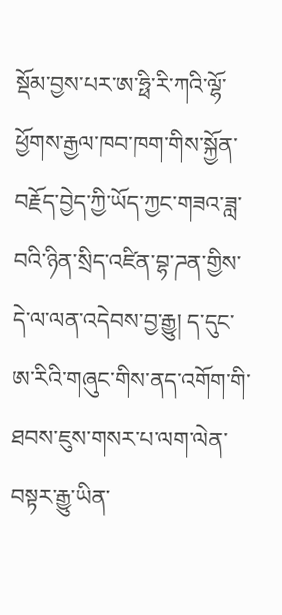སྡོམ་བྱས་པར་ཨ་ཧྥི་རི་ཀའི་ལྷོ་ཕྱོགས་རྒྱལ་ཁབ་ཁག་གིས་སྐྱོན་བརྗོད་བྱེད་ཀྱི་ཡོད་ཀྱང་གཟའ་ཟླ་བའི་ཉིན་སྲིད་འཛིན་བྷ་ཌན་གྱིས་དེ་ལ་ལན་འདེབས་བྱ་རྒྱུ། ད་དུང་ཨ་རིའི་གཞུང་གིས་ནད་འགོག་གི་ཐབས་ཇུས་གསར་པ་ལག་ལེན་བསྟར་རྒྱུ་ཡིན་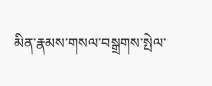མིན་རྣམས་གསལ་བསྒྲགས་སྤེལ་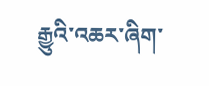རྒྱུའི་འཆར་ཞིག་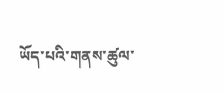ཡོད་པའི་གནས་ཚུལ་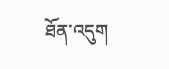ཐོན་འདུག